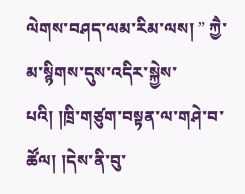ལེགས་བཤད་ལམ་རིམ་ལས། ” ཀྱཻ་མ་སྙིགས་དུས་འདིར་སྐྱེས་པའི། །ཁྲི་གཙུག་བསྟན་ལ་གཤེ་བ་ཚོལ། །དེས་ནི་བུ་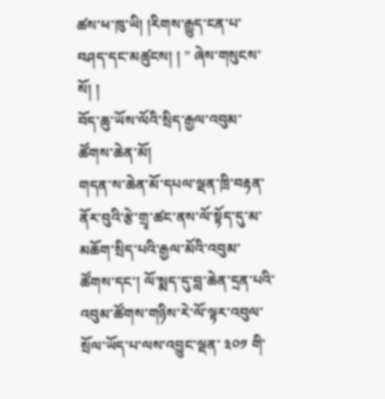ཚས་ཕ་ཁུ་ཡི། །རིགས་རྒྱུད་ངན་པ་བཤད་དང་མཚུངས། ། ” ཞེས་གསུངས་སོ། །
བོད་ཆུ་ཡོས་ལོའི་སྲིད་རྒྱལ་འབུམ་ཚོགས་ཆེན་མོ།
གདན་ས་ཆེན་མོ་དཔལ་ལྡན་ཁྲི་བརྟན་ནོར་བུའི་རྩེ་གྲྭ་ཚང་ནས་ལོ་སྟོད་དུ་མ་མཆོག་སྲིད་པའི་རྒྱལ་མོའི་འབུམ་ཚོགས་དང་། ལོ་སྨད་དུ་བླ་ཆེན་དྲན་པའི་འབུམ་ཚོགས་གཉིས་རེ་ལོ་ལྟར་འབུལ་སྲོལ་ཡོད་པ་ལས་འབྱུང་ལྡན་ ༣༠༡ གི་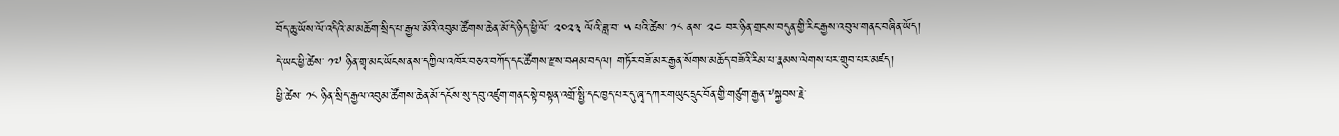བོད་ཆུ་ཡོས་ལོ་འདིའི་མ་མཆོག་སྲིད་པ་རྒྱལ་མོའི་འབུམ་ཚོགས་ཆེན་མོ་དེ་ཉིད་ཕྱི་ལོ་ ༢༠༢༣ ལོའི་ཟླ་བ་ ༥ པའི་ཚེས་ ༡༨ ནས་ ༢༤ བར་ཉིན་གྲངས་བདུན་གྱི་རིང་རྒྱས་འབུལ་གནང་བཞིན་ཡོད།
དེ་ཡང་ཕྱི་ཚེས་ ༡༧ ཉིན་གྲྭ་མང་ཡོངས་ནས་དཀྱིལ་འཁོར་བཅའ་བཀོད་དང་ཚོགས་རྫས་བཤམ་བདལ། གཏོར་བཟོ་མར་རྒྱན་སོགས་མཆོད་བཟོའི་རིམ་པ་རྣམས་ལེགས་པར་གྲུབ་པར་མཛད།
ཕྱི་ཚེས་ ༡༨ ཉིན་སྲིད་རྒྱལ་འབུམ་ཚོགས་ཆེན་མོ་དངོས་སུ་དབུ་འཛུག་གནང་སྟེ་བསྟན་འགྲོ་སྤྱི་དང་ཁྱད་པར་དུ་ཞྭ་དཀར་གཡུང་དྲུང་བོན་གྱི་གཙུག་རྒྱན་༸སྐྱབས་རྗེ་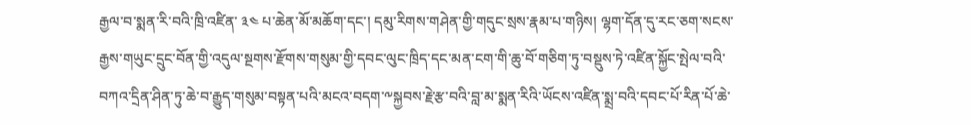རྒྱལ་བ་སྨན་རི་བའི་ཁྲི་འཛིན་ ༣༤ པ་ཆེན་མོ་མཆོག་དང་། དམུ་རིགས་གཤེན་གྱི་གདུང་སྲས་རྣམ་པ་གཉིས། ལྷག་དོན་དུ་རང་ཅག་སངས་རྒྱས་གཡུང་དྲུང་བོན་གྱི་འདུལ་སྔགས་རྫོགས་གསུམ་གྱི་དབང་ལུང་ཁྲིད་དང་མན་ངག་གི་ཆུ་བོ་གཅིག་ཏུ་བསྡུས་ཏེ་འཛིན་སྐྱོང་སྤེལ་བའི་བཀའ་དྲིན་ཤིན་ཏུ་ཆེ་བ་རྒྱུད་གསུམ་བསྟན་པའི་མངའ་བདག་༸སྐྱབས་རྗེ་རྩ་བའི་བླ་མ་སྨན་རིའི་ཡོངས་འཛིན་སྨྲ་བའི་དབང་པོ་རིན་པོ་ཆེ་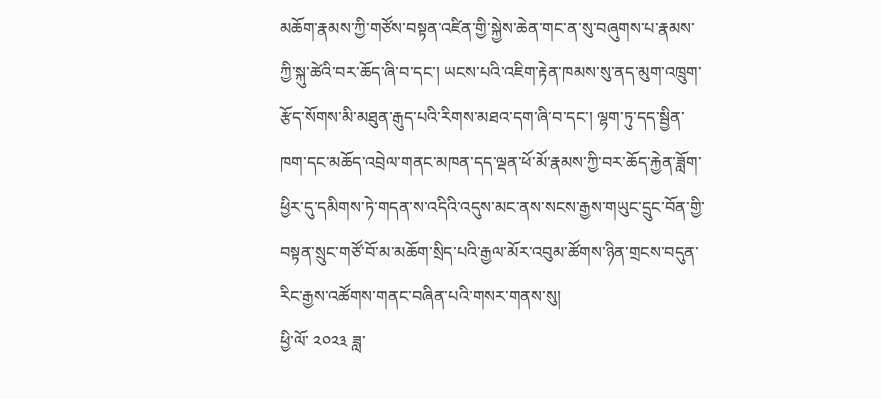མཆོག་རྣམས་ཀྱི་གཙོས་བསྟན་འཛིན་གྱི་སྐྱེས་ཆེན་གང་ན་སུ་བཞུགས་པ་རྣམས་ཀྱི་སྐུ་ཚེའི་བར་ཆོད་ཞི་བ་དང་། ཡངས་པའི་འཇིག་རྟེན་ཁམས་སུ་ནད་མུག་འཁྲུག་རྩོད་སོགས་མི་མཐུན་རྒུད་པའི་རིགས་མཐའ་དག་ཞི་བ་དང་། ལྷག་ཏུ་དད་སྦྱིན་ཁག་དང་མཆོད་འབྲེལ་གནང་མཁན་དད་ལྡན་ཕོ་མོ་རྣམས་ཀྱི་བར་ཆོད་རྐྱེན་ཟློག་ཕྱིར་དུ་དམིགས་ཏེ་གདན་ས་འདིའི་འདུས་མང་ནས་སངས་རྒྱས་གཡུང་དྲུང་བོན་གྱི་བསྟན་སྲུང་གཙོ་བོ་མ་མཆོག་སྲིད་པའི་རྒྱལ་མོར་འབུམ་ཚོགས་ཉིན་གྲངས་བདུན་རིང་རྒྱས་འཚོགས་གནང་བཞིན་པའི་གསར་གནས་སུ།
ཕྱི་ལོ་ ༢༠༢༣ ཟླ་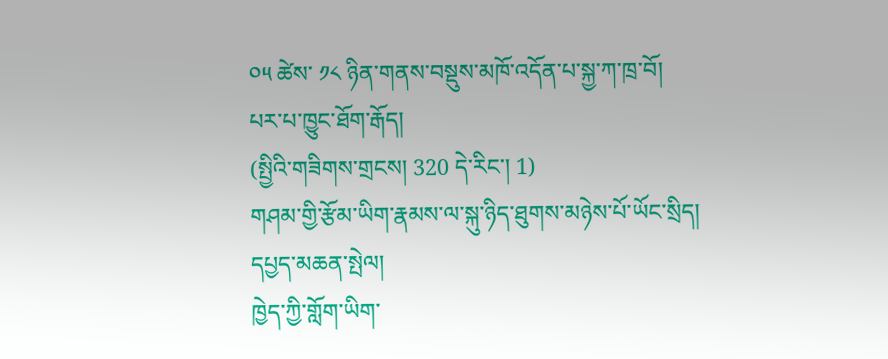༠༥ ཚེས་ ༡༨ ཉིན་གནས་བསྡུས་མཁོ་འདོན་པ་སྐྱ་ཀ་ཁྲ་བོ།
པར་པ་ཁྱུང་ཐོག་རྒོད།
(སྤྱིའི་གཟིགས་གྲངས། 320 དེ་རིང་། 1)
གཤམ་གྱི་རྩོམ་ཡིག་རྣམས་ལ་སྐུ་ཉིད་ཐུགས་མཉེས་པོ་ཡོང་སྲིད།
དཔྱད་མཆན་སྤེལ།
ཁྱེད་ཀྱི་གློག་ཡིག་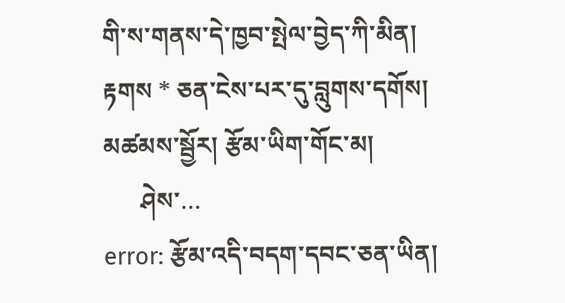གི་ས་གནས་དེ་ཁྱབ་སྤེལ་བྱེད་ཀི་མིན། རྟགས * ཅན་ངེས་པར་དུ་བླུགས་དགོས།
མཚམས་སྦྱོར། རྩོམ་ཡིག་གོང་མ།
      ཤེས་…
error: རྩོམ་འདི་བདག་དབང་ཅན་ཡིན།